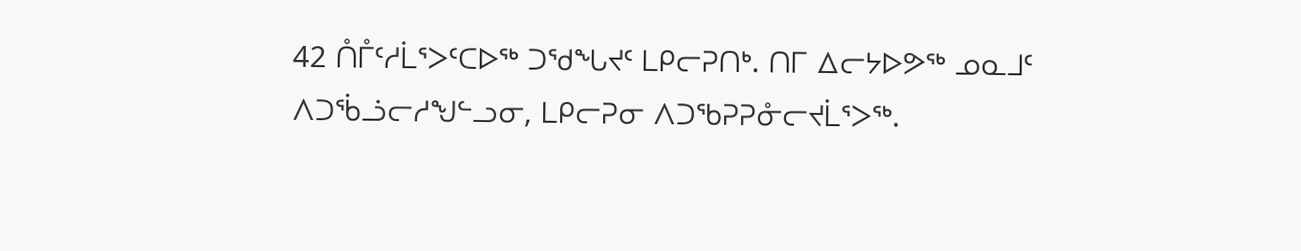42 ᑍᒤᑦᓱᒫᕐᐳᑦᑕᐅᖅ ᑐᖁᖓᔪᑦ ᒪᑭᓕᕈᑎᒃ. ᑎᒥ ᐃᓕᔭᐅᕗᖅ ᓄᓇᒧᑦ ᐱᑐᖄᓘᓕᓱᖑᓪᓗᓂ, ᒪᑭᓕᕈᓂ ᐱᑐᖃᕈᕈᓁᓕᔪᒫᕐᐳᖅ.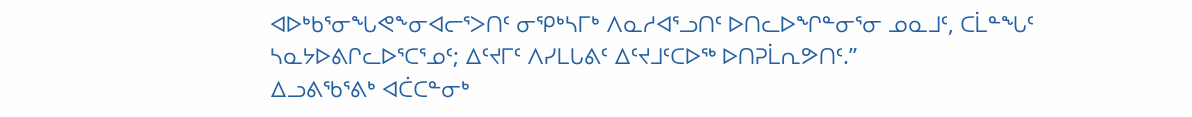ᐊᐅᒃᑲᕐᓂᖓᕙᖕᓂᐊᓕᕐᐳᑎᑦ ᓂᕿᒃᓴᒥᒃ ᐱᓇᓱᐊᕐᓗᑎᑦ ᐅᑎᓚᐅᖏᓐᓂᕐᓂ ᓄᓇᒧᑦ, ᑕᒫᓐᖓᑦ ᓴᓇᔭᐅᕕᒋᓚᐅᕐᑕᕐᓄᑦ; ᐃᑦᔪᒥᑦ ᐱᓯᒪᒐᕕᑦ ᐃᑦᔪᒧᑦᑕᐅᖅ ᐅᑎᕈᒫᕆᕗᑎᑦ.”
ᐃᓗᕕᖃᕐᕕᒃ ᐊᑖᑕᓐᓂᒃ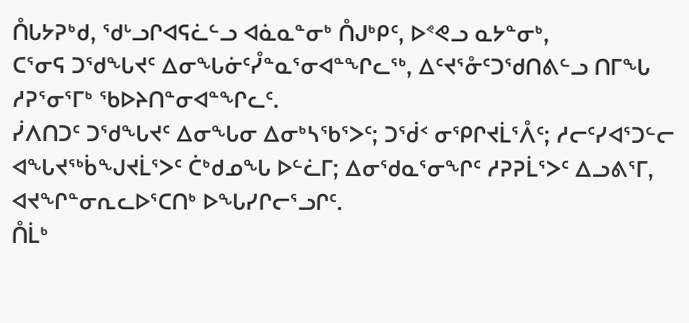ᑍᒐᔭᕈᒃᑯ, ᖁᒡᓗᒋᐊᕋᓛᓪᓗ ᐊᓈᓇᓐᓂᒃ ᑍᒍᒃᑭᑦ, ᐅᕝᕙᓗ ᓇᔭᓐᓂᒃ,
ᑕᕐᓂᕋ ᑐᖁᖓᔪᑦ ᐃᓂᖓᓃᑦᓮᓐᓇᕐᓂᐊᓐᖏᓚᖅ, ᐃᑦᔪᕐᓁᑦᑐᖁᑎᕕᓪᓗ ᑎᒥᖓ ᓱᕈᕐᓂᕐᒥᒃ ᖃᐅᔨᑎᓐᓂᐊᓐᖏᓚᑦ.
ᓰᐱᑎᑐᑦ ᑐᖁᖓᔪᑦ ᐃᓂᖓᓂ ᐃᓂᒃᓴᖃᕐᐳᑦ; ᑐᖂᑉ ᓂᕿᒋᔪᒫᕐᐰᑦ; ᓱᓕᑦᓯᐊᕐᑐᓪᓕ ᐊᖓᔪᖅᑳᖑᔪᒫᕐᐳᑦ ᑖᒃᑯᓄᖓ ᐅᓪᓛᒥ; ᐃᓂᖁᓇᕐᓂᖏᑦ ᓱᕈᕈᒫᕐᐳᑦ ᐃᓗᕕᕐᒥ, ᐊᔪᖏᓐᓂᕆᓚᐅᕐᑕᑎᒃ ᐅᖓᓯᒋᓕᕐᓗᒋᑦ.
ᑍᒫᒃ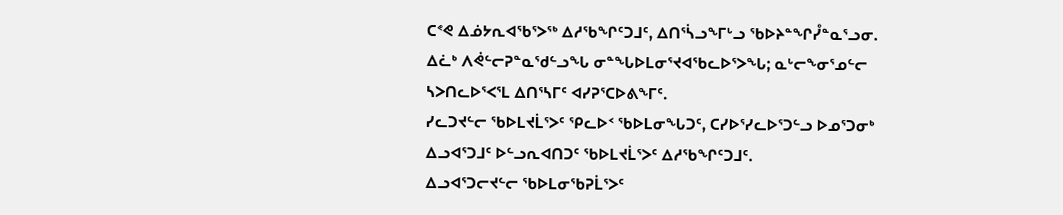ᑕᕝᕙ ᐃᓅᔭᕆᐊᖃᕐᐳᖅ ᐃᓱᖃᖏᑦᑐᒧᑦ, ᐃᑎᕐᓵᓗᖕᒥᒡᓗ ᖃᐅᔨᓐᖏᓮᓐᓇᕐᓗᓂ.
ᐃᓛᒃ ᐱᕚᓪᓕᕈᓐᓇᖁᓪᓗᖓ ᓂᓐᖓᐅᒪᓂᕐᔪᐊᖃᓚᐅᕐᐳᖓ; ᓇᒡᓕᖕᓂᕐᓄᓪᓕ ᓴᐳᑎᓚᐅᕐᐸᕐᒪ ᐃᑎᕐᓴᒥᑦ ᐊᓯᕈᕐᑕᐅᕕᖕᒥᑦ.
ᓯᓚᑐᔪᓪᓕ ᖃᐅᒪᔪᒫᕐᐳᑦ ᕿᓚᐅᑉ ᖃᐅᒪᓂᖓᑐᑦ, ᑕᓯᐅᕐᓯᓚᐅᕐᑐᓪᓗ ᐅᓄᕐᑐᓂᒃ ᐃᓗᐊᕐᑐᒧᑦ ᐅᓪᓗᕆᐊᑎᑐᑦ ᖃᐅᒪᔪᒫᕐᐳᑦ ᐃᓱᖃᖏᑦᑐᒧᑦ.
ᐃᓗᐊᕐᑐᓕᔪᓪᓕ ᖃᐅᒪᓂᖃᕈᒫᕐᐳᑦ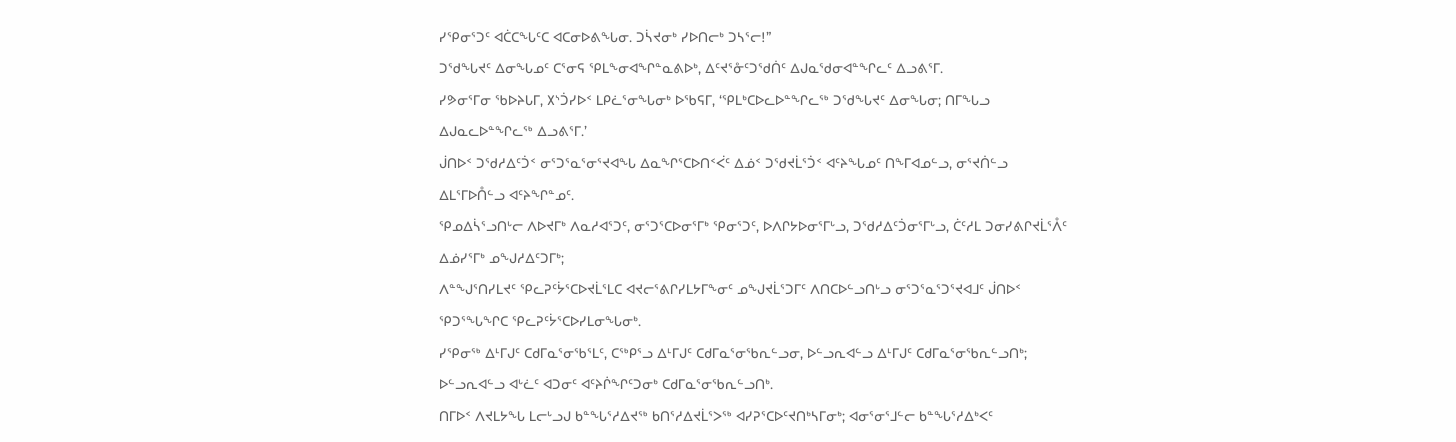ᓯᕿᓂᕐᑐᑦ ᐊᑖᑕᖓᑦᑕ ᐊᑕᓂᐅᕕᖓᓂ. ᑐᓵᔪᓂᒃ ᓯᐅᑎᓕᒃ ᑐᓴᕐᓕ!”
ᑐᖁᖓᔪᑦ ᐃᓂᖓᓄᑦ ᑕᕐᓂᕋ ᕿᒪᖕᓂᐊᖏᓐᓇᕕᐅᒃ, ᐃᑦᔪᕐᓁᑦᑐᖁᑏᑦ ᐃᒍᓇᖁᓂᐊᓐᖏᓚᑦ ᐃᓗᕕᕐᒥ.
ᓯᕗᓂᕐᒥᓂ ᖃᐅᔨᒐᒥ, ᙭ᔅᑑᓯᐅᑉ ᒪᑭᓛᕐᓂᖓᓂᒃ ᐅᖃᕋᒥ, ‘ᕿᒪᒃᑕᐅᓚᐅᓐᖏᓚᖅ ᑐᖁᖓᔪᑦ ᐃᓂᖓᓂ; ᑎᒥᖓᓗ ᐃᒍᓇᓚᐅᓐᖏᓚᖅ ᐃᓗᕕᕐᒥ.’
ᒎᑎᐅᑉ ᑐᖁᓱᐃᑦᑑᑉ ᓂᕐᑐᕐᓇᕐᓂᕐᔪᐊᖓ ᐃᓇᖏᕐᑕᐅᑎᑉᐹᑦ ᐃᓅᑉ ᑐᖁᔪᒫᕐᑑᑉ ᐊᑦᔨᖓᓄᑦ ᑎᖕᒥᐊᓄᓪᓗ, ᓂᕐᔪᑏᓪᓗ ᐃᒪᕐᒥᐅᑍᓪᓗ ᐊᑦᔨᖏᓐᓄᑦ.
ᕿᓄᐃᓵᕐᓗᑎᒡᓕ ᐱᐅᔪᒥᒃ ᐱᓇᓱᐊᕐᑐᑦ, ᓂᕐᑐᕐᑕᐅᓂᕐᒥᒃ ᕿᓂᕐᑐᑦ, ᐅᐱᒋᔭᐅᓂᕐᒥᒡᓗ, ᑐᖁᓱᐃᑦᑑᓂᕐᒥᒡᓗ, ᑖᑦᓱᒪ ᑐᓂᓯᕕᒋᔪᒫᕐᐰᑦ ᐃᓅᓯᕐᒥᒃ ᓄᖑᓱᐃᑦᑐᒥᒃ;
ᐱᓐᖑᕐᑎᓯᒪᔪᑦ ᕿᓚᕈᑦᔮᕐᑕᐅᔪᒫᕐᒪᑕ ᐊᔪᓕᕐᕕᒋᓯᒪᔭᒥᖕᓂᑦ ᓄᖑᔪᒫᕐᑐᒥᑦ ᐱᑎᑕᐅᓪᓗᑎᒡᓗ ᓂᕐᑐᕐᓇᕐᑐᕐᔪᐊᒧᑦ ᒎᑎᐅᑉ ᕿᑐᕐᖓᖏᑕ ᕿᓚᕈᑦᔮᕐᑕᐅᓯᒪᓂᖓᓂᒃ.
ᓯᕿᓂᖅ ᐃᒻᒥᒍᑦ ᑕᑯᒥᓇᕐᓂᖃᕐᒪᑦ, ᑕᖅᑭᕐᓗ ᐃᒻᒥᒍᑦ ᑕᑯᒥᓇᕐᓂᖃᕆᓪᓗᓂ, ᐅᓪᓗᕆᐊᓪᓗ ᐃᒻᒥᒍᑦ ᑕᑯᒥᓇᕐᓂᖃᕆᓪᓗᑎᒃ; ᐅᓪᓗᕆᐊᓪᓗ ᐊᒡᓛᑦ ᐊᑐᓂᑦ ᐊᑦᔨᒌᖏᑦᑐᓂᒃ ᑕᑯᒥᓇᕐᓂᖃᕆᓪᓗᑎᒃ.
ᑎᒥᐅᑉ ᐱᔪᒪᔭᖓ ᒪᓕᒡᓗᒍ ᑲᓐᖓᕐᓱᐃᔪᖅ ᑲᑎᕐᓱᐃᔪᒫᕐᐳᖅ ᐊᓯᕈᕐᑕᐅᑦᔪᑎᒃᓴᒥᓂᒃ; ᐊᓂᕐᓂᕐᒧᓪᓕ ᑲᓐᖓᕐᓱᐃᒃᐸᑦ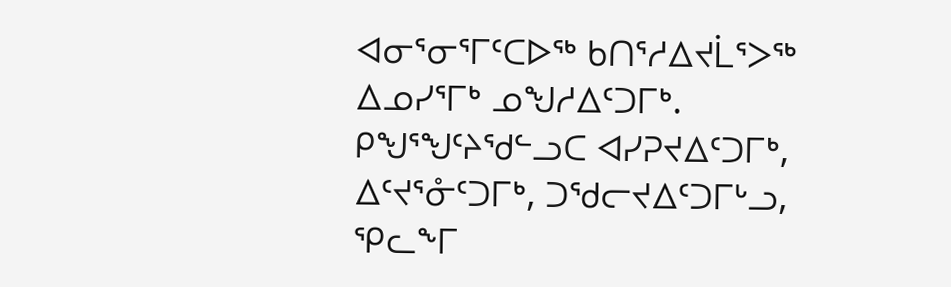ᐊᓂᕐᓂᕐᒥᑦᑕᐅᖅ ᑲᑎᕐᓱᐃᔪᒫᕐᐳᖅ ᐃᓄᓯᕐᒥᒃ ᓄᖑᓱᐃᑦᑐᒥᒃ.
ᑭᖑᕐᖑᑦᔨᖁᓪᓗᑕ ᐊᓯᕈᔪᐃᑦᑐᒥᒃ, ᐃᑦᔪᕐᓁᑦᑐᒥᒃ, ᑐᖁᓕᔪᐃᑦᑐᒥᒡᓗ, ᕿᓚᖕᒥ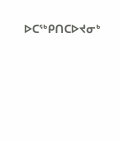ᐅᑕᖅᑭᑎᑕᐅᔪᓂᒃ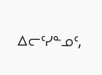ᐃᓕᑦᓯᓐᓄᑦ,